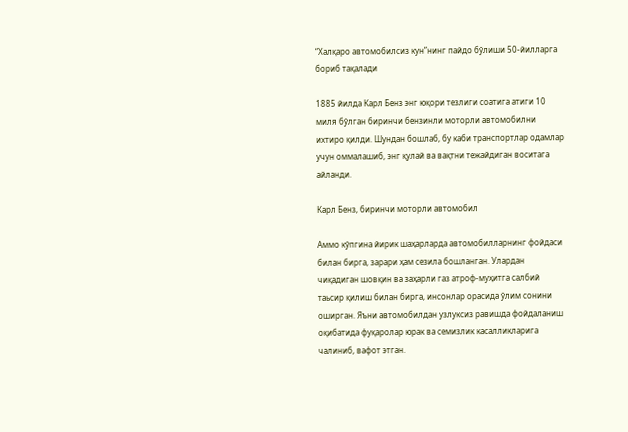“Халқаро автомобилсиз кун”нинг пайдо бўлиши 50-йилларга бориб тақалади

1885 йилда Карл Бенз энг юқори тезлиги соатига атиги 10 миля бўлган биринчи бензинли моторли автомобилни ихтиро қилди. Шундан бошлаб, бу каби транспортлар одамлар учун оммалашиб, энг қулай ва вақтни тежайдиган воситага айланди.

Карл Бенз, биринчи моторли автомобил

Аммо кўпгина йирик шаҳарларда автомобилларнинг фойдаси билан бирга, зарари ҳам сезила бошланган. Улардан чиқадиган шовқин ва заҳарли газ атроф-муҳитга салбий таьсир қилиш билан бирга, инсонлар орасида ўлим сонини оширган. Яъни автомобилдан узлуксиз равишда фойдаланиш оқибатида фуқаролар юрак ва семизлик касалликларига чалиниб, вафот этган.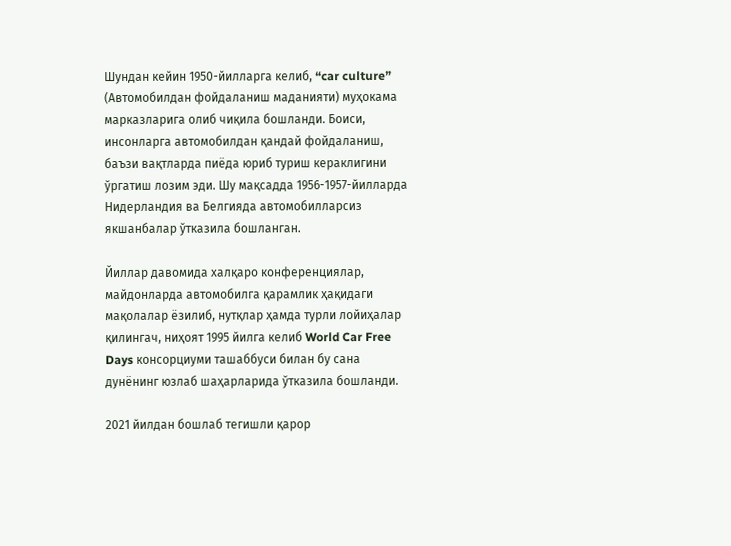Шундан кейин 1950-йилларга келиб, “car culture” (Автомобилдан фойдаланиш маданияти) муҳокама марказларига олиб чиқила бошланди. Боиси, инсонларга автомобилдан қандай фойдаланиш, баъзи вақтларда пиёда юриб туриш кераклигини ўргатиш лозим эди. Шу мақсадда 1956-1957-йилларда Нидерландия ва Белгияда автомобилларсиз якшанбалар ўтказила бошланган.

Йиллар давомида халқаро конференциялар, майдонларда автомобилга қарамлик ҳақидаги мақолалар ёзилиб, нутқлар ҳамда турли лойиҳалар қилингач, ниҳоят 1995 йилга келиб World Car Free Days консорциуми ташаббуси билан бу сана дунёнинг юзлаб шаҳарларида ўтказила бошланди.

2021 йилдан бошлаб тегишли қарор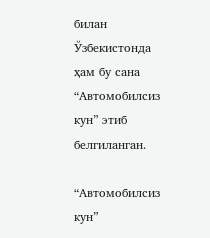билан Ўзбекистонда ҳам бу сана “Автомобилсиз кун” этиб белгиланган.

“Автомобилсиз кун”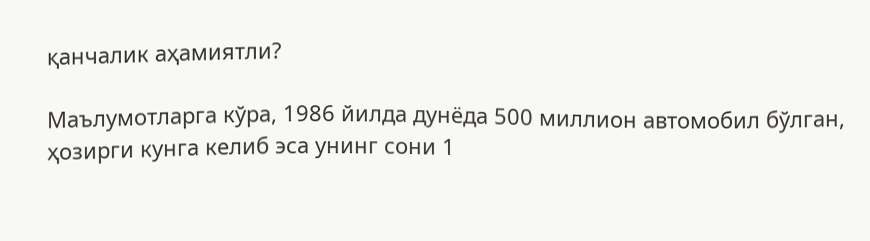қанчалик аҳамиятли?

Маълумотларга кўра, 1986 йилда дунёда 500 миллион автомобил бўлган, ҳозирги кунга келиб эса унинг сони 1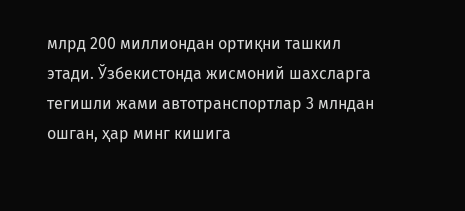млрд 200 миллиондан ортиқни ташкил этади. Ўзбекистонда жисмоний шахсларга тегишли жами автотранспортлар 3 млндан ошган, ҳар минг кишига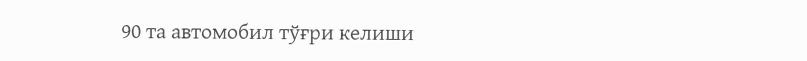90 та автомобил тўғри келиши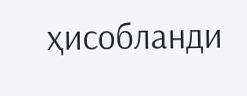ҳисобланди